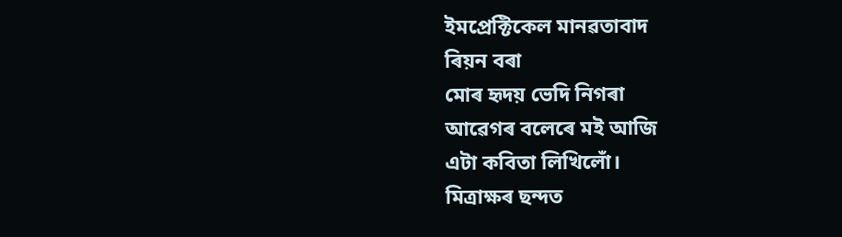ইমপ্ৰেক্টিকেল মানৱতাবাদ
ৰিয়ন বৰা
মোৰ হৃদয় ভেদি নিগৰা
আৱেগৰ বলেৰে মই আজি
এটা কবিতা লিখিলোঁ।
মিত্ৰাক্ষৰ ছন্দত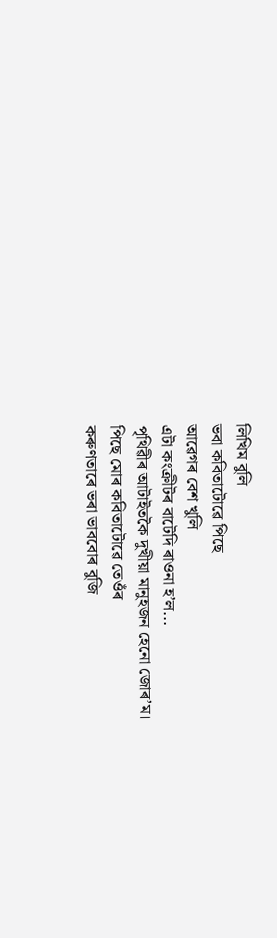লিখিম বুলি
ভবা কবিতাটোৱে পিছে
আৱেগৰ বেশ খুলি
এটা কংক্ৰীটৰ বাটেদি ৰাওনা হ’ল...
পৃথিৱীৰ আটাইতকৈ দুখীয়া মানুহজন হেনো জোৰ’ম।
পিছে মোৰ কবিতাটোৱে তেওঁৰ
কৰুণতাৰে ভৰা ভাববোৰ বুজি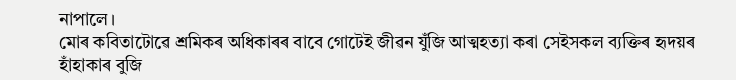নাপালে।
মোৰ কবিতাটোৱে শ্ৰমিকৰ অধিকাৰৰ বাবে গোটেই জীৱন যুঁজি আত্মহত্যা কৰা সেইসকল ব্যক্তিৰ হৃদয়ৰ হাঁহাকাৰ বুজি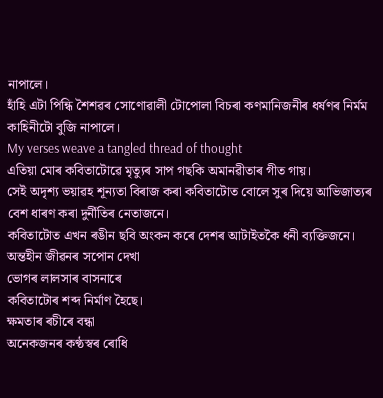নাপালে।
হাঁহি এটা পিন্ধি শৈশৱৰ সোণোৱালী টোপোলা বিচৰা কণমানিজনীৰ ধৰ্ষণৰ নিৰ্মম কাহিনীটো বুজি নাপালে।
My verses weave a tangled thread of thought
এতিয়া মোৰ কবিতাটোৱে মৃত্যুৰ সাপ গছকি অমানৱীতাৰ গীত গায়।
সেই অদৃশ্য ভয়াৱহ শূন্যতা বিৰাজ কৰা কবিতাটোত বোলে সুৰ দিয়ে আভিজাত্যৰ বেশ ধাৰণ কৰা দুৰ্নীতিৰ নেতাজনে।
কবিতাটোত এখন ৰঙীন ছবি অংকন কৰে দেশৰ আটাইতকৈ ধনী ব্যক্তিজনে।
অন্তহীন জীৱনৰ সপোন দেখা
ভোগৰ লালসাৰ বাসনাৰে
কবিতাটোৰ শব্দ নিৰ্মাণ হৈছে।
ক্ষমতাৰ ৰচীৰে বন্ধা
অনেকজনৰ কণ্ঠস্বৰ ৰোধি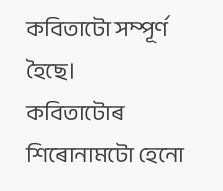কবিতাটো সম্পূৰ্ণ হৈছে।
কবিতাটোৰ শিৰোনামটো হেনো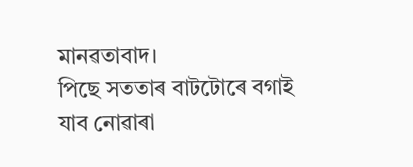মানৱতাবাদ।
পিছে সততাৰ বাটটোৰে বগাই যাব নোৱাৰা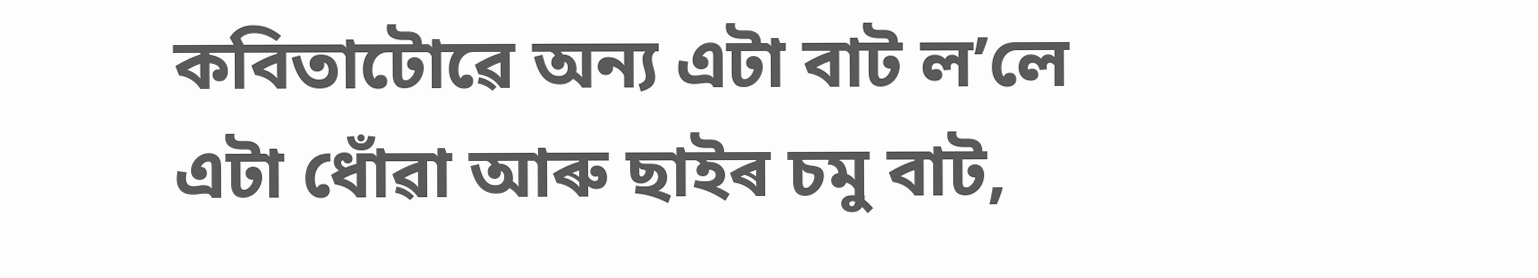কবিতাটোৱে অন্য এটা বাট ল’লে
এটা ধোঁৱা আৰু ছাইৰ চমু বাট,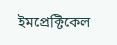ইমপ্ৰেক্টিকেল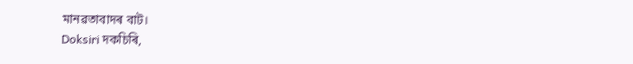মানৱতাবাদৰ বাট।
Doksiri দকচিৰি,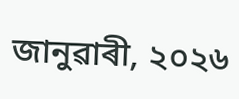জানুৱাৰী, ২০২৬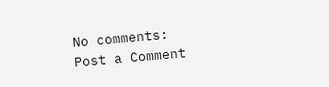No comments:
Post a Comment